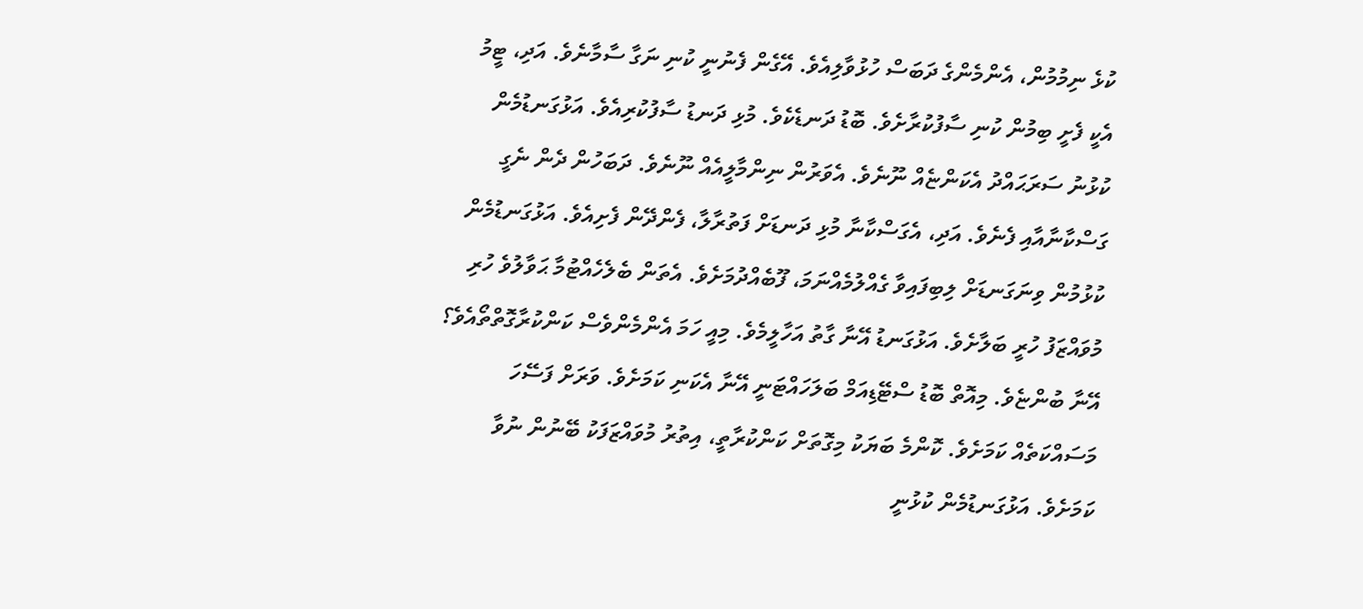ކުޅެ ނިމުމުން، އެންމެންގެ ދަބަސް ހުޅުވާލިއެވެ. އޭގެން ފެނުނީ ކުނި ނަގާ ސާމާނެވެ. އަދި، ޓީމު އެކީ ފެށީ ބިމުން ކުނި ސާފުކުރާށެވެ. ބޮޑު ދަނޑެކެވެ. މުޅި ދަނޑު ސާފުކުރިއެވެ. އަޅުގަނޑުމެން ކުޅުނު ސަރަޙައްދު އެކަންޏެއް ނޫނެވެ. އެވަރުން ނިންމާލީއެއް ނޫނެވެ. ދަބަހުން ދެން ނެގީ ގަސްކާނާއާއި ފެނެވެ. އަދި، އެގަސްކާނާ މުޅި ދަނޑަށް ފަތުރާލާ، ފެންދޭން ފެށިއެވެ. އަޅުގަނޑުމެން ކުޅުމުން ވިނަގަނޑަށް ލިބިފައިވާ ގެއްލުމެއްނަމަ، ފޫބެއްދުމަށެވެ. އެތަން ބެލެހެއްޓުމާ ޙަވާލުވެ ހުރި މުވައްޒަފު ހުރީ ބަލާށެވެ. އަޅުގަނޑު އޭނާ ގާތު އަހާލީމެވެ. މިއީ ހަމަ އެންމެންވެސް ކަންކުރާގޮތްތޯއެވެ؟ އޭނާ ބުންޏެވެ. މިއޮތް ބޮޑު ސްޓޭޑިއަމް ބަލަހައްޓަނީ އޭނާ އެކަނި ކަމަށެވެ. ވަރަށް ފަސޭހަ މަސައްކަތެއް ކަމަށެވެ. ކޮންމެ ބަޔަކު މިގޮތަށް ކަންކުރާތީ، އިތުރު މުވައްޒަފަކު ބޭނުން ނުވާ ކަމަށެވެ. އަޅުގަނޑުމެން ކުޅުނީ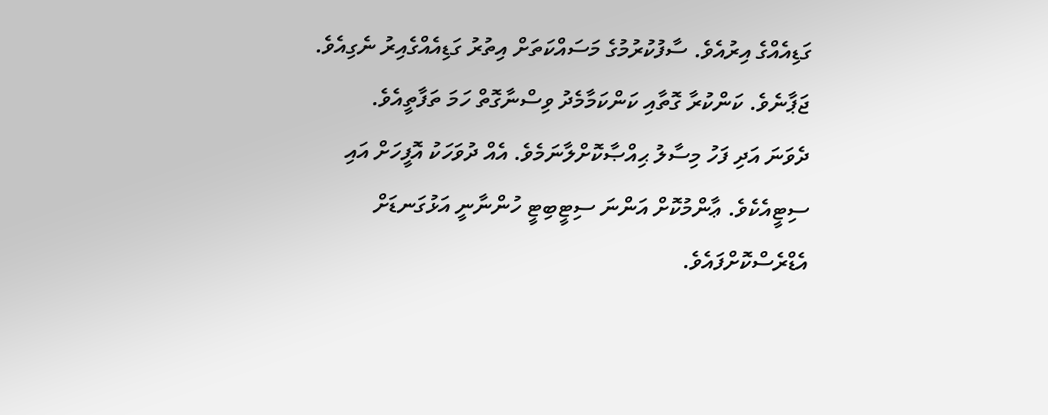ގަޑިއެއްގެ އިރުއެވެ. ސާފުކުރުމުގެ މަސައްކަތަށް އިތުރު ގަޑިއެއްގެއިރު ނެގިއެވެ. ޖަޕާނެވެ. ކަންކުރާ ގޮތާއި ކަންކަމާމެދު ވިސްނާގޮތް ހަމަ ތަފާތީއެވެ.
ދެވަނަ އަދި ފަހު މިސާލު ޙިއްޞާކޮށްލާނަމެވެ. އެއް ދުވަހަކު އޮފީހަށް އައި ސިޓީއެކެވެ. ޢާންމުކޮށް އަންނަ ސިޓީބިޓީ ހުންނާނީ އަޅުގަނޑަށް އެޑްރެސްކޮށްފައެވެ.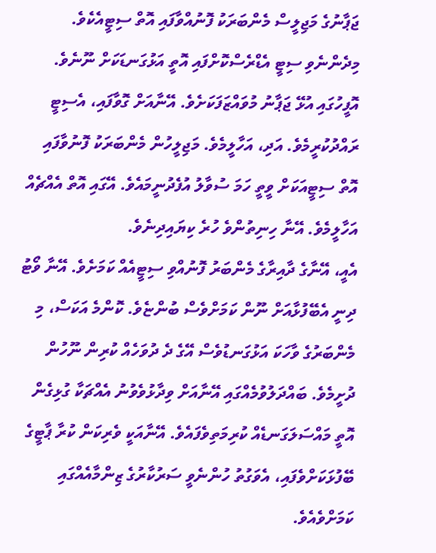ޖަޕާނުގެ މަޖިލީސް މެންބަރަކު ފޮނުއްވާފައި އޮތް ސިޓީއެކެވެ. މިދެންނެވި ސިޓީ އެޑްރެސްކޮށްފައި އޮތީ އަޅުގަނޑަކަށް ނޫނެވެ. އޮފީހުގައި އުޅޭ ޖަޕާނު މުވައްޒަފަކަށެވެ. އޭނާއަށް ގޮވާފައި، އެސިޓީ ރައްދުކުރީމެވެ. އަދި، އަހާލީމެވެ. މަޖިލީހުން މެންބަރަކު ފޮނުވާފައި އޮތް ސިޓީއަކަށް ވީތީ ހަމަ ސުވާލު އުފެދުނީމައެވެ. އޭގައި އޮތް އެއްޗެއް އަހާލީމެވެ. އޭނާ ހިނިތުންވެ ހުރެ ކިޔައިދިނެވެ.
އެއީ، އޭނާގެ ދާއިރާގެ މެންބަރު ފޮނުއްވި ސިޓީއެއް ކަމަށެވެ. އޭނާ ވޯޓު ދިނީ އެބޭފުޅާއަށް ނޫން ކަމަށްވެސް ބުންޏެވެ. ކޮންމެ އަކަސް، މި މެންބަރުގެ ވާހަކަ އަޅުގަނޑުވެސް އޭގެ ދެ ދުވަހެއް ކުރިން ނޫހުން ދުށީމެވެ. ބައްދަލުވުމެއްގައި އޭނާއަށް ވިދާޅުވެވުނު އެއްޗަކާ ގުޅިގެން އޮތީ މައްސަލަގަނޑެއް ކުރިމަތިވެފައެވެ. އޭނާއަކީ ވެރިކަން ކުރާ ޕާޓީގެ ބޭފުޅަކަށްވެފައި، އެވަގުތު ހުންނެވީ ސަރުކާރުގެ ޒިންމާއެއްގައި ކަމަށްވެއެވެ.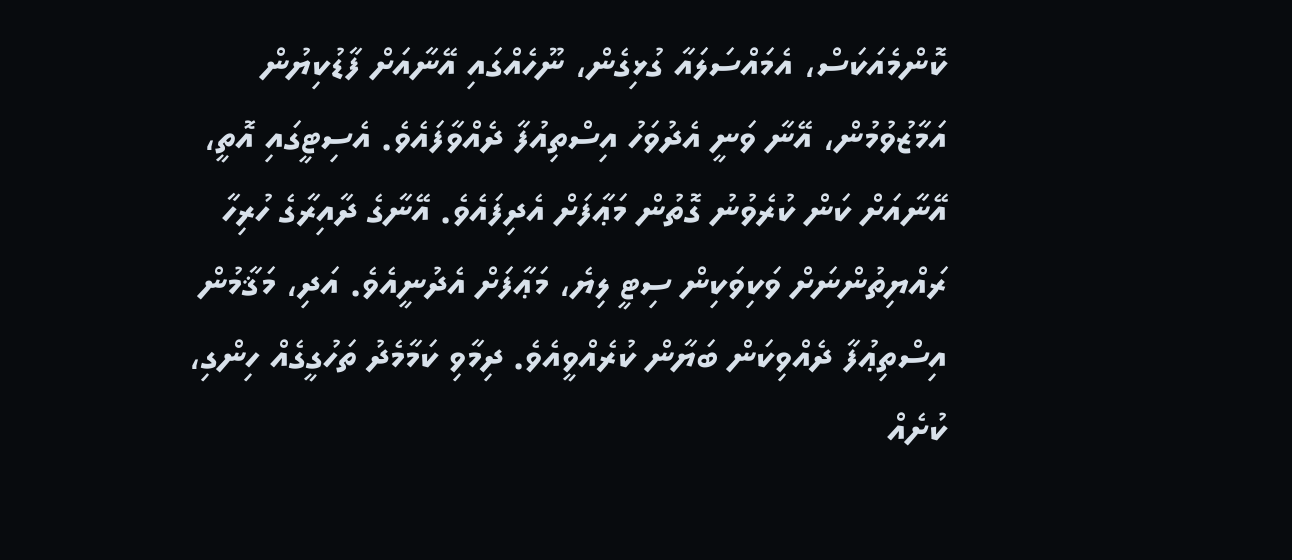ކޮންމެއަކަސް، އެމައްސަލައާ ގުޅިގެން، ނޫހެއްގައި އޭނާއަށް ފާޑުކިޔުން އަމާޒުވުމުން، އޭނާ ވަނީ އެދުވަހު އިސްތިއުފާ ދެއްވާފައެވެ. އެސިޓީގައި އޮތީ، އޭނާއަށް ކަން ކުރެވުނު ގޮތުން މަޢާފަށް އެދިފައެވެ. އޭނާގެ ދާއިރާގެ ހުރިހާ ރައްޔިތުންނަށް ވަކިވަކިން ސިޓީ ލިޔެ، މަޢާފަށް އެދުނީއެވެ. އަދި، މަޤާމުން އިސްތިޢުފާ ދެއްވިކަން ބަޔާން ކުރެއްވީއެވެ. ދިމާވި ކަމާމެދު ތަހުގީގެއް ހިންގި، ކުށެއް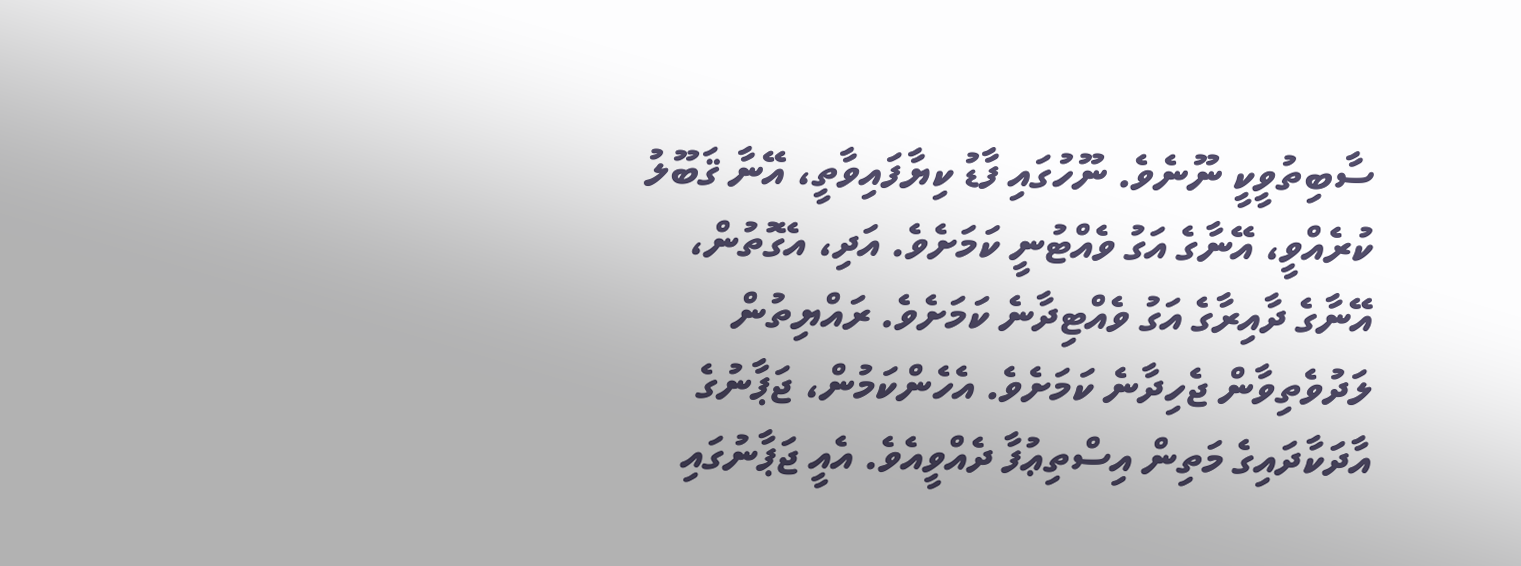ސާބިތުވީކީ ނޫނެވެ. ނޫހުގައި ފާޑު ކިޔާފައިވާތީ، އޭނާ ޤަބޫލު ކުރެއްވީ، އޭނާގެ އަގު ވެއްޓުނީ ކަމަށެވެ. އަދި، އެގޮތުން، އޭނާގެ ދާއިރާގެ އަގު ވެއްޓިދާނެ ކަމަށެވެ. ރައްޔިތުން ލަދުވެތިވާން ޖެހިދާނެ ކަމަށެވެ. އެހެންކަމުން، ޖަޕާނުގެ އާދަކާދައިގެ މަތިން އިސްތިޢުފާ ދެއްވީއެވެ. އެއީ ޖަޕާނުގައި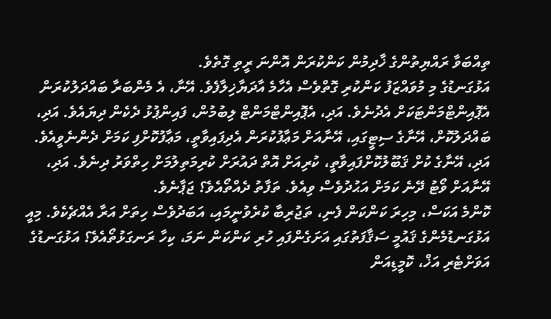ތިއްބަވާ ރައްޔިތުންގެ ޚާދިމުން ކަންކުރަން އޮންނަ ރީތި ގޮތެވެ.
އަޅުގަނޑުގެ މި މުވައްޒަފު ކަންކުރި ގޮތްވެސް އެހާމެ އާދަޔާޚިލާފެވެ. އޭނާ، އެ މެންބަރާ ބައްދަލުކުރަން އެޕޮއިންޓްމަންޓަކަށް އެދުނެވެ. އަދި، އެޕޮއިންޓްމަންޓް ލިބުމުން، ފައިންޕުޅު ދެކެން ދިޔައެވެ. އަދި، ބައްދަލުކޮށް، އޭނާގެ ސިޓީގައި، އޭނާއަށް މަޢާފުކުރަން އެދިފައިވާތީ، މަޢާފުކޮށްފި ކަމަށް ދެންނެވީއެވެ. އަދި، އޭނާގެ ކުށް ޤަބޫލުކޮށްފައިވާތީ، ކުރިއަށް އޮތް ދައުރަށް ކުރިމަތިލުމަށް ހިތްވަރު ދިނެވެ. އަދި، އޭނާއަށް ވޯޓު ދޭނެ ކަމަށް އަޙުދުވެސް ވިއެވެ. ތަފާތު ދެއްތޯއެވެ؟ ޖަޕާނެވެ.
ކޮންމެ އަކަސް، މިހިރަ ކަންކަން ފެނި، ތަޖުރިބާ ކުރެވުނީމައި، އަބަދުވެސް ހިތަށް އަރާ އެއްޗެކެވެ. މިއީ އަޅުގަނޑުމެންގެ ޤައުމީ ސަޤާފަތުގައި އަށަގެންފައި ހުރި ކަންކަން ނަމަ، ކިހާ ރަނގަޅުތޯއެވެ؟ އަޅުގަނޑުގެ އަވަށްޓެރި އަޚް، ކޮމީޑިއަން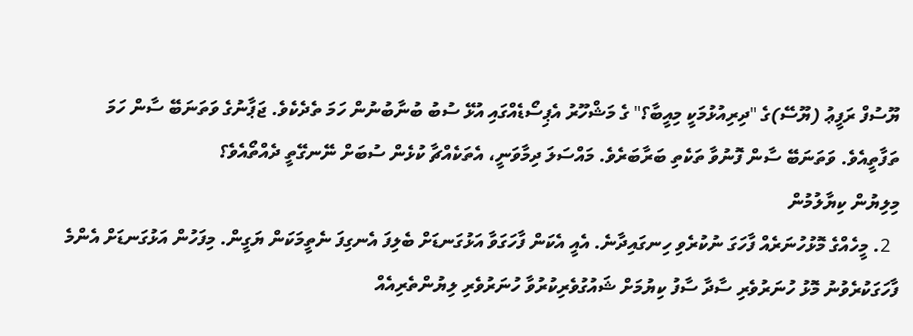ޔޫސުފް ރަފީޢު (ޔޫސޭ)ގެ "ދިރިއުޅުމަކީ މިއީބާ؟" ގެ މަޝްހޫރު އެޕިސޯޑެއްގައި އުޅޭ ސުބު ބުނާބުނުން ހަމަ ތެދެކެވެ. ޖަޕާނުގެ ވަތަނަބޭ ސާން ހަމަ ތަފާތީއެވެ. ވަތަނަބޭ ސާން ފޮނުވާ ތަކެތި ބަރާބަރެވެ. މައްސަލަ ދިމާވަނީ، އެތަކެއްޗާ ކުޅެން ސުބަށް ނޭނގޭތީ ދެއްތޯއެވެ؟
މިލިޔުން ކިޔާލުމުން
  2. މީހެއްގެ މޮޅުހުނަރެއް ފާހަގަ ނުކުރެވި ހިނގައިދާނެ. އެއީ އެކަން ފާހަގަވާ އަޅުގަނޑަށް ބެލިފަ އެނގިފަ ނެތީމަކަން ޔަގީން. މިފަހުން އަޅުގަނޑަށް އެންމެ ފާހަގަކުރެވުނު މޮޅު ހުނަރުވެރި ސާދާ ސާފު ކިޔުމަށް ޝައުގުވެރިކުރުވާ ހުނަރުވެރި ލިޔުންތެރިއެއް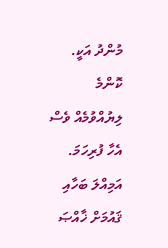މުންދު އަކީ. ކޮންމެ ލިޔުއްވުމެއް ވެސް އެހާ ފުރިހަމަ. އަމިއްލަ ބަހާއި ޤައުމަށް ޚާއްޞަ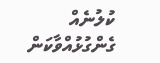ކުލުނެއް ގެންގުޅުއްވާކަން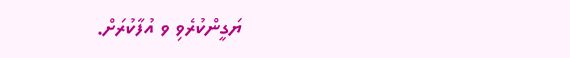ޔަގީންކުރެވި ވ އުފާކުރަށް.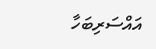އައްސަރިބަހާ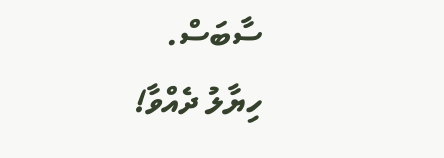ސާބަސް.
ހިޔާލު ދެއްވާ!